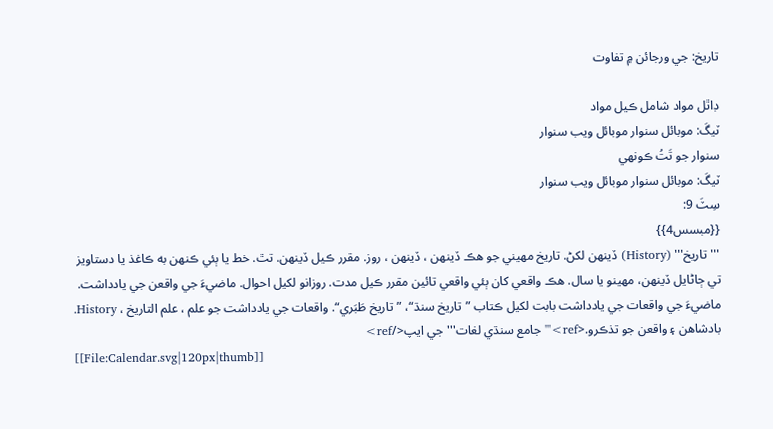تاريخ: جي ورجائن ۾ تفاوت

ڊاٿل مواد شامل ڪيل مواد
ٽيگَ: موبائل سنوار موبائل ويب سنوار
سنوار جو تَتُ ڪونهي
ٽيگَ: موبائل سنوار موبائل ويب سنوار
سِٽَ 9:
{{مبسس4}}
'''تاريخ''' (History) ڏينهن لکڻ. تاريخ مهيني جو هڪ ڏينهن ، ڏينهن ، روز. مقرر ڪيل ڏينهن. تٿ. خط يا ٻئي ڪنهن به ڪاغذ يا دستاويز تي ڄاڻايل ڏينهن، مهينو يا سال. هڪ واقعي کان ٻئي واقعي تائين مقرر ڪيل مدت. روزانو لکيل احوال. ماضيءَ جي واقعن جي يادداشت. ماضيءَ جي واقعات جي يادداشت بابت لکيل ڪتاب ”تاريخ سنڌ“، ”تاريخ طَبَري“. واقعات جي يادداشت جو علم ، علم التاريخ ، History. بادشاهن ۽ واقعن جو تذڪرو.<ref>'''جامع سنڌي لغات''' جي ايپ</ref>
[[File:Calendar.svg|120px|thumb]]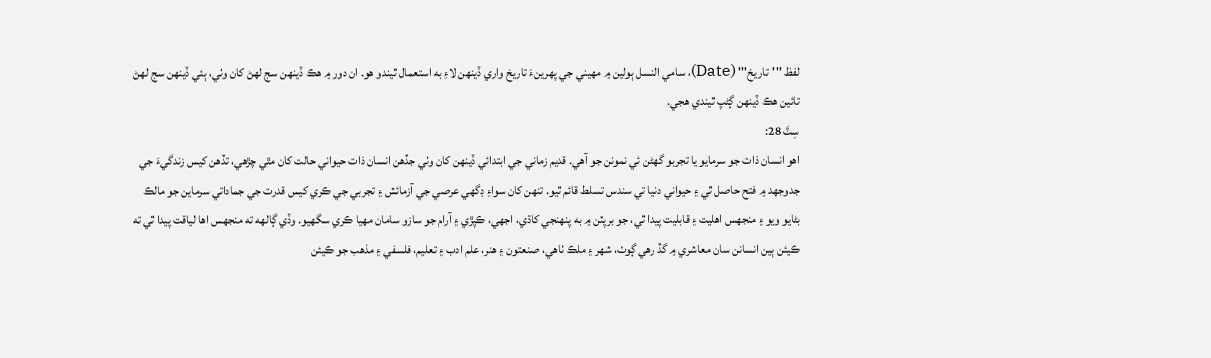لفظ '''تاريخ''' (Date)، سامي النسل ٻولين ۾ مهيني جي پهرينءَ تاريخ واري ڏينهن لاءِ به استعمال ٿيندو هو. ان دور ۾ هڪ ڏينهن سج لهڻ کان وٺي، ٻئي ڏينهن سج لهڻ تائين هڪ ڏينهن ڳڻپ ٿيندي هجي.
سِٽَ 28:
اهو انسان ذات جو سرمايو يا تجربو گهڻن ئي نمونن جو آهي. قديم زماني جي ابتدائي ڏينهن کان وٺي جڏهن انسان ذات حيواني حالت کان مٿي چڙهي، تڏهن کيس زندگيءَ جي جدوجهد ۾ فتح حاصل ٿي ۽ حيواني دنيا تي سندس تسلط قائم ٿيو. تنهن کان سواءِ ڊگهي عرصي جي آزمائش ۽ تجربي جي ڪري کيس قدرت جي جماداتي سرماين جو مالڪ بڻايو ويو ۽ منجهس اهليت ۽ قابليت پيدا ٿي، جو برپٽن ۾ به پنهنجي کاڌي، اجهي، ڪپڙي ۽ آرام جو سازو سامان مهيا ڪري سگهيو. وڏي ڳالهه ته منجهس اها لياقت پيدا ٿي ته ڪيئن ٻين انسانن سان معاشري ۾ گڏ رهي ڳوٺ، شهر ۽ ملڪ ٺاهي، صنعتون ۽ هنر، علم ادب ۽ تعليم، فلسفي ۽ مذهب جو ڪيئن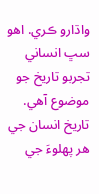واڌارو ڪري. اهو سڀ انساني تجربو تاريخ جو موضوع آهي. تاريخ انسان جي هر پهلوءَ جي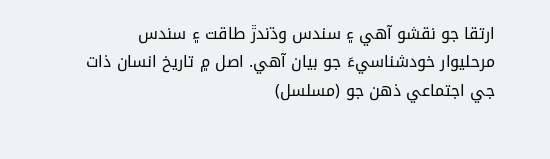ارتقا جو نقشو آهي ۽ سندس وڌندڙ طاقت ۽ سندس مرحليوار خودشناسيءَ جو بيان آهي. اصل ۾ تاريخ انسان ذات جي اجتماعي ذهن جو (مسلسل)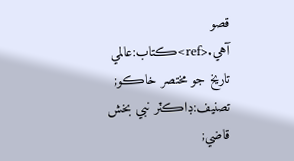قصو آهي.<ref>ڪتاب:عالمي تاريخ جو مختصر خاڪو;
تصنيف:ڊاڪٽر نبي بخش قاضي;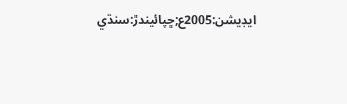ايڊيشن:2005ع;ڇپائيندڙ:سنڌي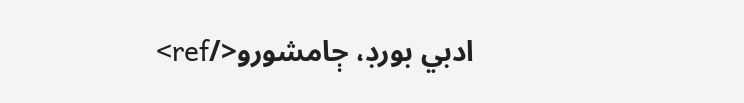ادبي بورڊ، ڄامشورو</ref>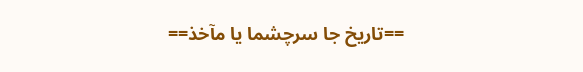==تاريخ جا سرچشما يا مآخذ==